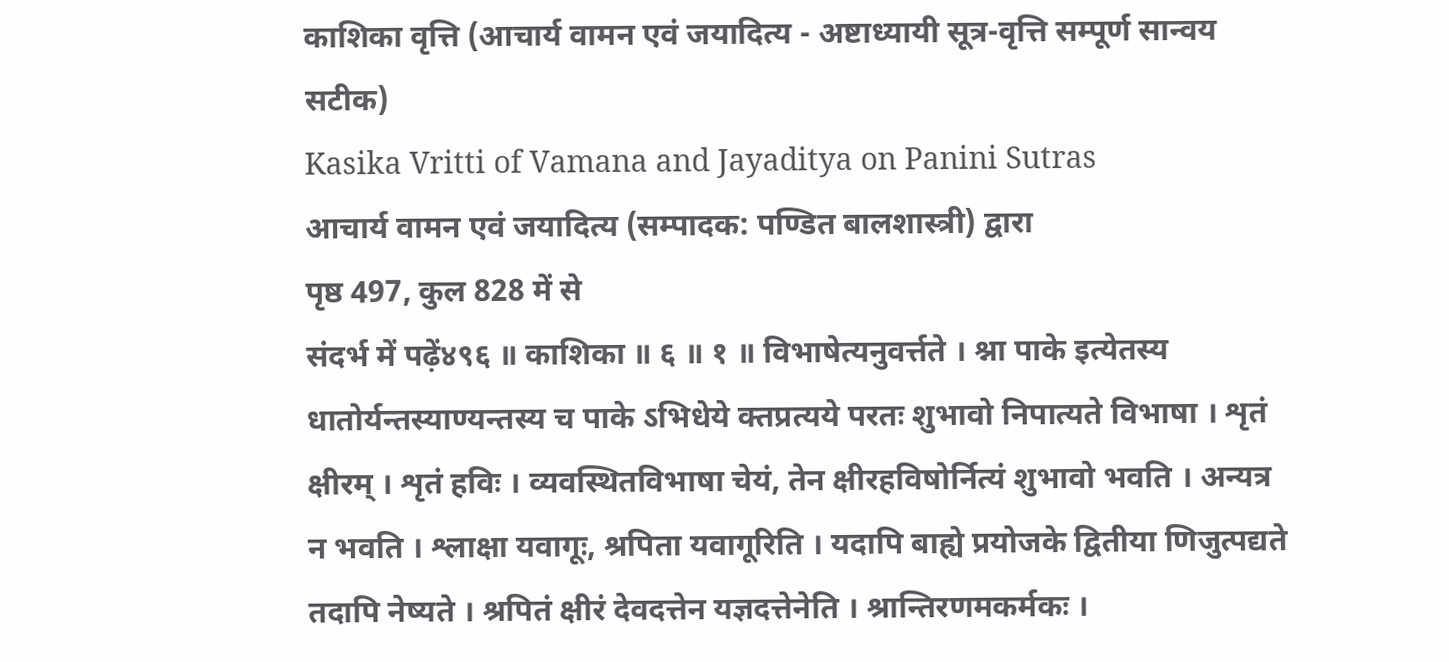काशिका वृत्ति (आचार्य वामन एवं जयादित्य - अष्टाध्यायी सूत्र-वृत्ति सम्पूर्ण सान्वय सटीक)
Kasika Vritti of Vamana and Jayaditya on Panini Sutras
आचार्य वामन एवं जयादित्य (सम्पादक: पण्डित बालशास्त्री) द्वारा
पृष्ठ 497, कुल 828 में से
संदर्भ में पढ़ें४९६ ॥ काशिका ॥ ६ ॥ १ ॥ विभाषेत्यनुवर्त्तते । श्ना पाके इत्येतस्य धातोर्यन्तस्याण्यन्तस्य च पाके ऽभिधेये क्तप्रत्यये परतः शुभावो निपात्यते विभाषा । शृतं क्षीरम् । शृतं हविः । व्यवस्थितविभाषा चेयं, तेन क्षीरहविषोर्नित्यं शुभावो भवति । अन्यत्र न भवति । श्लाक्षा यवागूः, श्रपिता यवागूरिति । यदापि बाह्ये प्रयोजके द्वितीया णिजुत्पद्यते तदापि नेष्यते । श्रपितं क्षीरं देवदत्तेन यज्ञदत्तेनेति । श्रान्तिरणमकर्मकः ।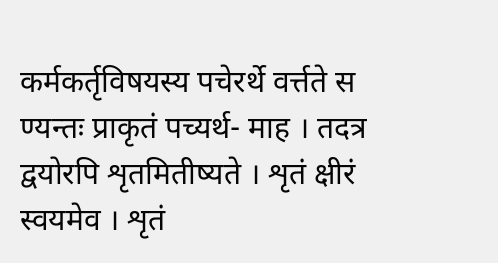कर्मकर्तृविषयस्य पचेरर्थे वर्त्तते स ण्यन्तः प्राकृतं पच्यर्थ- माह । तदत्र द्वयोरपि शृतमितीष्यते । शृतं क्षीरं स्वयमेव । शृतं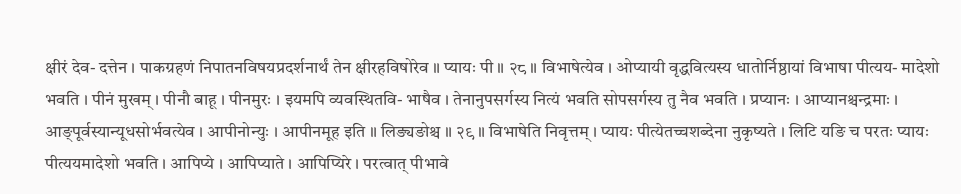क्षीरं देव- दत्तेन । पाकग्रहणं निपातनविषयप्रदर्शनार्थं तेन क्षीरहविषोरेव ॥ प्यायः पी ॥ २८ ॥ विभाषेत्येव । ओप्यायी वृद्धवित्यस्य धातोर्निष्ठायां विभाषा पीत्यय- मादेशो भवति । पीनं मुखम् । पीनौ बाहू । पीनमुरः । इयमपि व्यवस्थितवि- भाषैव । तेनानुपसर्गस्य नित्यं भवति सोपसर्गस्य तु नैव भवति । प्रप्यानः । आप्यानश्चन्द्रमाः । आङ्पूर्वस्यान्यूधसोर्भवत्येव । आपीनोन्युः । आपीनमूह इति ॥ लिङ्यङोश्च ॥ २९ ॥ विभाषेति निवृत्तम् । प्यायः पीत्येतच्चशब्देना नुकृष्यते । लिटि यङि च परतः प्यायः पीत्ययमादेशो भवति । आपिप्ये । आपिप्याते । आपिप्यिरे । परत्वात् पीभावे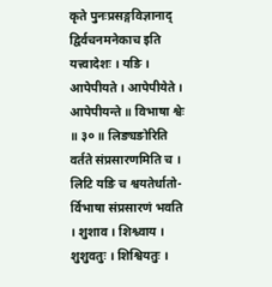कृते पुनःप्रसङ्गविज्ञानाद् द्विर्वचनमनेकाच इति यत्त्वादेशः । यङि । आपेपीयते । आपेपीयेते । आपेपीयन्ते ॥ विभाषा श्वेः ॥ ३० ॥ लिङ्यङोरिति वर्तते संप्रसारणमिति च । लिटि यङि च श्वयतेर्धातो- र्विभाषा संप्रसारणं भवति । शुशाव । शिश्व्वाय । शुशुवतुः । शिश्वियतुः ।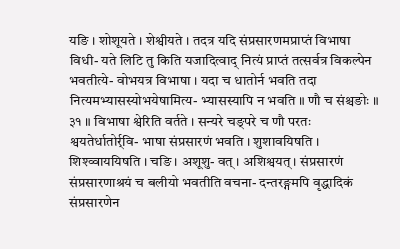यङि । शोशूयते । शेश्वीयते । तदत्र यदि संप्रसारणमप्राप्तं विभाषा विधी- यते लिटि तु किति यजादित्वाद् नित्यं प्राप्तं तत्सर्वत्र विकल्पेन भवतीत्ये- वोभयत्र विभाषा । यदा च धातोर्न भवति तदा नित्यमभ्यासस्योभयेषामित्य- भ्यासस्यापि न भवति ॥ णौ च संश्चङोः ॥ ३१ ॥ विभाषा श्वेरिति वर्तते । सन्यरे चङ्परे च णौ परतः श्वयतेर्धातोर्र्वि- भाषा संप्रसारणं भवति । शुशावयिषति । शिश्व्वाययिषति । चङि । अशूशु- वत् । अशिश्वयत् । संप्रसारणं संप्रसारणाश्रयं च बलीयो भवतीति वचना- दन्तरङ्गमपि वृद्धादिकं संप्रसारणेन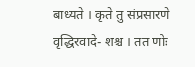बाध्यते । कृते तु संप्रसारणे वृद्धिरवादे- शश्च । तत णोः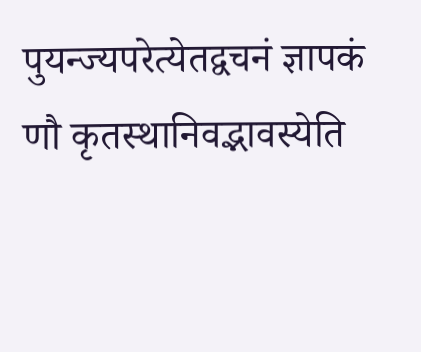पुयन्ज्यपरेत्येतद्वचनं ज्ञापकं णौ कृतस्थानिवद्भावस्येति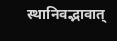स्थानिवद्भावात्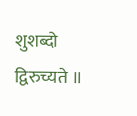शुशब्दो द्विरुच्यते ॥